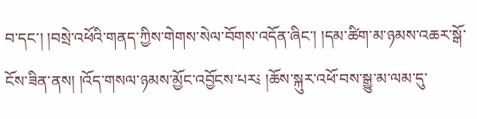བ་དང་། །བསྲེ་འཕོའི་གནད་ཀྱིས་གེགས་སེལ་བོགས་འདོན་ཞིང་། །དམ་ཚིག་མ་ཉམས་འཆར་སྒོ་ངོས་ཟིན་ནས། །འོད་གསལ་ཉམས་མྱོང་འབྱོངས་པར༴ །ཆོས་སྐུར་འཕོ་བས་སྒྱུ་མ་ལམ་དུ་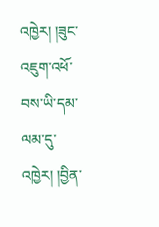འཁྱེར། །ཟུང་འཇུག་འཕོ་བས་ཡི་དམ་ལམ་དུ་འཁྱེར། །བྱིན་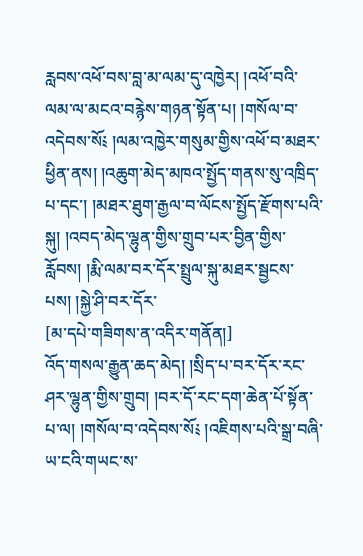རླབས་འཕོ་བས་བླ་མ་ལམ་དུ་འཁྱེར། །འཕོ་བའི་ལམ་ལ་མངའ་བརྙེས་གཉན་སྟོན་པ། །གསོལ་བ་འདེབས་སོ༴ །ལམ་འཁྱེར་གསུམ་གྱིས་འཕོ་བ་མཐར་ཕྱིན་ནས། །འཆུག་མེད་མཁའ་སྤྱོད་གནས་སུ་འཁྲིད་པ་དང་། །མཐར་ཐུག་རྒྱལ་བ་ལོངས་སྤྱོད་རྫོགས་པའི་སྐུ། །འབད་མེད་ལྷུན་གྱིས་གྲུབ་པར་བྱིན་གྱིས་རློབས། །རྨི་ལམ་བར་དོར་སྤྲུལ་སྐུ་མཐར་སྦྱངས་པས། །སྐྱེ་ཤི་བར་དོར་
[མ་དཔེ་གཟིགས་ན་འདིར་གནོན།]
འོད་གསལ་རྒྱུན་ཆད་མེད། །སྲིད་པ་བར་དོར་རང་ཤར་ལྷུན་གྱིས་གྲུབ། །བར་དོ་རང་དག་ཆེན་པོ་སྟོན་པ་ལ། །གསོལ་བ་འདེབས་སོ༴ །འཇིགས་པའི་སྒྲ་བཞི་ཡ་ངའི་གཡང་ས་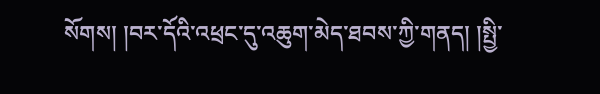སོགས། །བར་དོའི་འཕྲང་དུ་འཆུག་མེད་ཐབས་ཀྱི་གནད། །སྤྱི་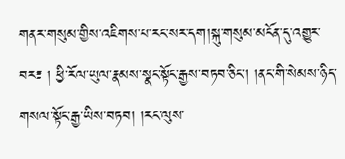གནར་གསུམ་གྱིས་འཇིགས་པ་རང་སར་དག།སྐུ་གསུམ་མངོན་དུ་འགྱུར་བར༴ ། ཕྱི་རོལ་ཡུལ་རྣམས་སྣང་སྟོང་རྒྱས་བཏབ་ཅིང་། །ནང་གི་སེམས་ཉིད་གསལ་སྟོང་རྒྱ་ཡིས་བཏབ། །རང་ལུས་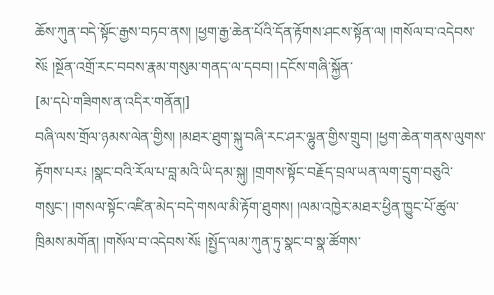ཆོས་ཀུན་བདེ་སྟོང་རྒྱས་བཏབ་ནས། །ཕྱག་རྒྱ་ཆེན་པོའི་དོན་རྟོགས་ཤངས་སྟོན་ལ། །གསོལ་བ་འདེབས་སོ༴ །སྔོན་འགྲོ་རང་བབས་རྣམ་གསུམ་གནད་ལ་དབབ། །དངོས་གཞི་སྐྱོན་
[མ་དཔེ་གཟིགས་ན་འདིར་གནོན།]
བཞི་ལས་གྲོལ་ཉམས་ལེན་གྱིས། །མཐར་ཐུག་སྐུ་བཞི་རང་ཤར་ལྷུན་གྱིས་གྲུབ། །ཕྱག་ཆེན་གནས་ལུགས་རྟོགས་པར༴ །སྣང་བའི་རོལ་པ་བླ་མའི་ཡི་དམ་སྐུ། །གྲགས་སྟོང་བརྗོད་བྲལ་ཡན་ལག་དྲུག་བཅུའི་གསུང་། །གསལ་སྟོང་འཛིན་མེད་བདེ་གསལ་མི་རྟོག་ཐུགས། །ལམ་འཁྱེར་མཐར་ཕྱིན་ཁྱུང་པོ་ཚུལ་ཁྲིམས་མགོན། །གསོལ་བ་འདེབས་སོ༴ །སྤྱོད་ལམ་ཀུན་ཏུ་སྣང་བ་སྣ་ཚོགས་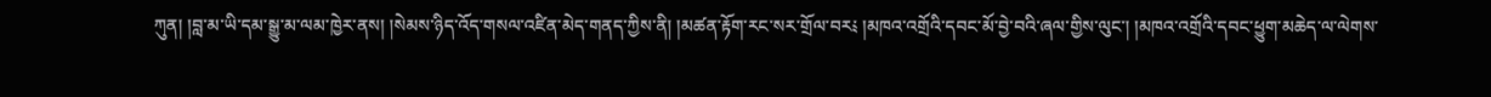ཀུན། །བླ་མ་ཡི་དམ་སྒྱུ་མ་ལམ་ཁྱེར་ནས། །སེམས་ཉིད་འོད་གསལ་འཛིན་མེད་གནད་ཀྱིས་ནི། །མཚན་རྟོག་རང་སར་གྲོལ་བར༴ །མཁའ་འགྲོའི་དབང་མོ་བྱེ་བའི་ཞལ་གྱིས་ལུང་། །མཁའ་འགྲོའི་དབང་ཕྱུག་མཆེད་ལ་ལེགས་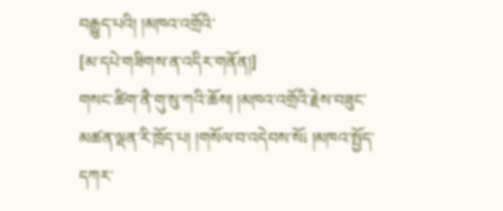བརྒྱུད་པའི། །མཁའ་འགྲོའི་
[མ་དཔེ་གཟིགས་ན་འདིར་གནོན།]
གསང་ཚིག་ནཻ་གུ་སུ་ཀའི་ཆོས། །མཁའ་འགྲོའི་རྗེས་བཟུང་མཚན་ལྡན་རི་ཁྲོད་པ། །གསོལ་བ་འདེབས་སོ༴ །མཁའ་སྤྱོད་དཀར་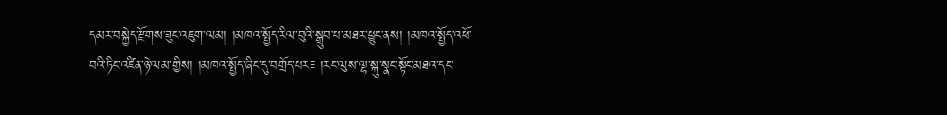དམར་བསྐྱེད་རྫོགས་ཟུང་འཇུག་ལམ། །མཁའ་སྤྱོད་རིལ་བུའི་སྒྲུབ་པ་མཐར་ཕྱུང་ནས། །མཁའ་སྤྱོད་འཕོ་བའི་ཏིང་འཛིན་ཉེ་ལམ་གྱིས། །མཁའ་སྤྱོད་ཞིང་དུ་བགྲོད་པར༴ །རང་ལུས་ལྷ་སྐུ་སྣང་སྟོང་མཐའ་དང་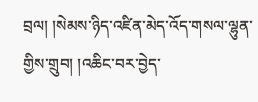བྲལ། །སེམས་ཉིད་འཛིན་མེད་འོད་གསལ་ལྷུན་གྱིས་གྲུབ། །འཆིང་བར་བྱེད་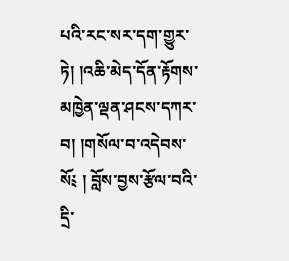པའི་རང་སར་དག་གྱུར་ཏེ། །འཆི་མེད་དོན་རྟོགས་མཁྱེན་ལྡན་ཤངས་དཀར་བ། །གསོལ་བ་འདེབས་སོ༴ ། བློས་བྱས་རྩོལ་བའི་དྲི་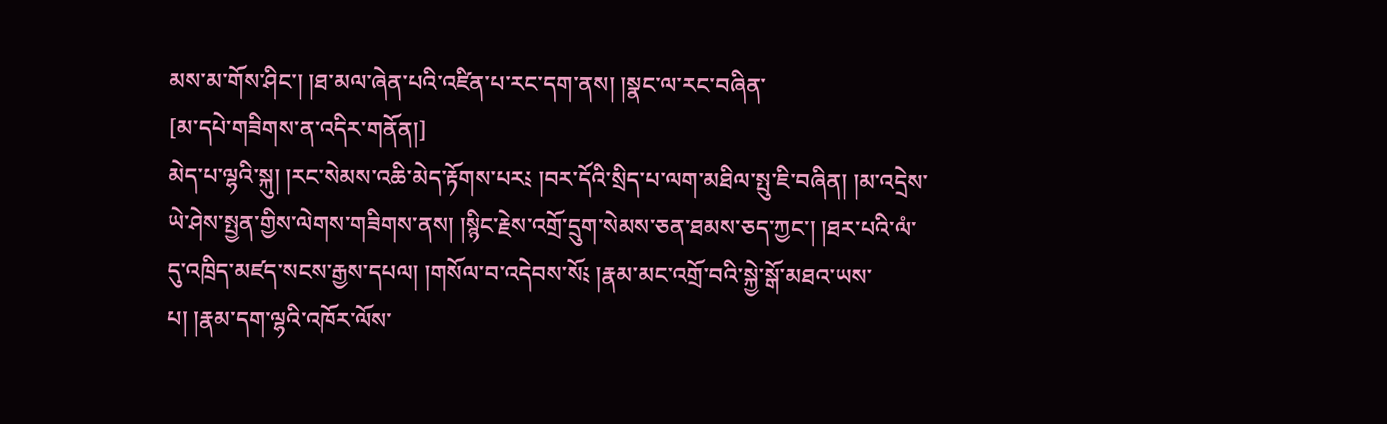མས་མ་གོས་ཤིང་། །ཐ་མལ་ཞེན་པའི་འཛིན་པ་རང་དག་ནས། །སྣང་ལ་རང་བཞིན་
[མ་དཔེ་གཟིགས་ན་འདིར་གནོན།]
མེད་པ་ལྷའི་སྐུ། །རང་སེམས་འཆི་མེད་རྟོགས་པར༴ །བར་དོའི་སྲིད་པ་ལག་མཐིལ་སྤུ་ཇི་བཞིན། །མ་འདྲེས་ཡེ་ཤེས་སྤྱན་གྱིས་ལེགས་གཟིགས་ནས། །སྙིང་རྗེས་འགྲོ་དྲུག་སེམས་ཅན་ཐམས་ཅད་ཀྱང་། །ཐར་པའི་ལཾ་དུ་འཁྲིད་མཛད་སངས་རྒྱས་དཔལ། །གསོལ་བ་འདེབས་སོ༴ །རྣམ་མང་འགྲོ་བའི་སྐྱེ་སྒོ་མཐའ་ཡས་པ། །རྣམ་དག་ལྷའི་འཁོར་ལོས་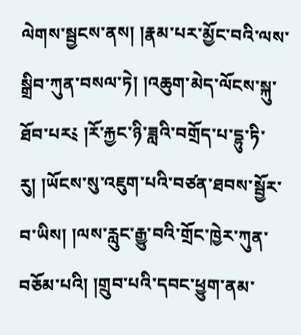ལེགས་སྦྱངས་ནས། །རྣམ་པར་མྱོང་བའི་ལས་སྒྲིབ་ཀུན་བསལ་ཏེ། །འཆུག་མེད་ལོངས་སྐུ་ཐོབ་པར༴ །རོ་རྐྱང་ཉི་ཟླའི་བགྲོད་པ་དྷུ་ཏི་རུ། །ཡོངས་སུ་འཇུག་པའི་བཙན་ཐབས་སྦྱོར་བ་ཡིས། །ལས་རླུང་རྒྱུ་བའི་གྲོང་ཁྱེར་ཀུན་བཅོམ་པའི། །གྲུབ་པའི་དབང་ཕྱུག་ནམ་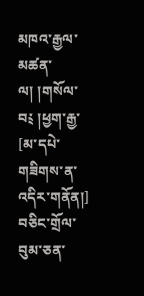མཁའ་རྒྱལ་མཚན་ལ། །གསོལ་བ༴ །ཕྱག་རྒྱ་
[མ་དཔེ་གཟིགས་ན་འདིར་གནོན།]
བཅིང་གྲོལ་བུམ་ཅན་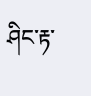ཤིང་རྟ་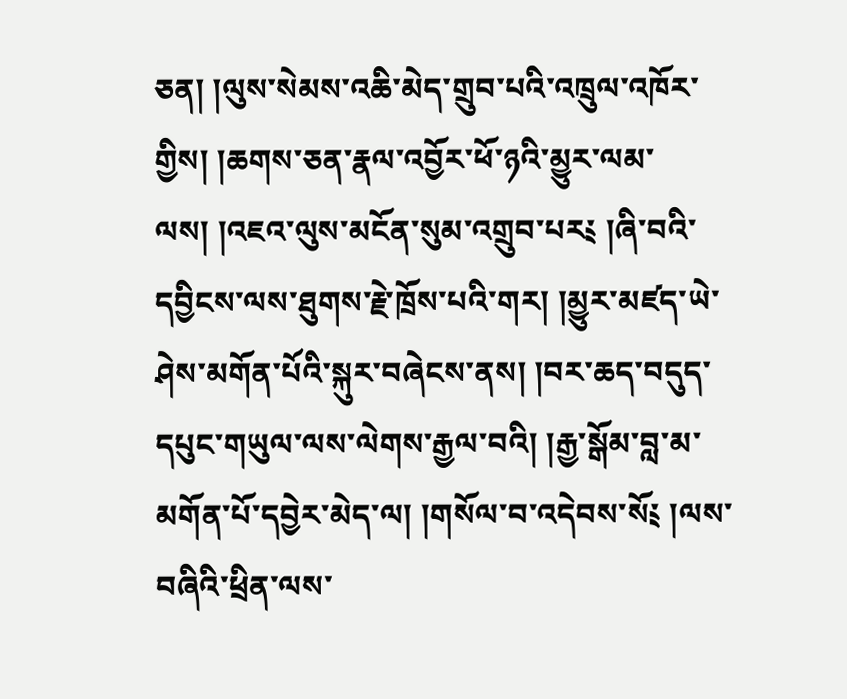ཅན། །ལུས་སེམས་འཆི་མེད་གྲུབ་པའི་འཁྲུལ་འཁོར་གྱིས། །ཆགས་ཅན་རྣལ་འབྱོར་ཕོ་ཉའི་མྱུར་ལམ་ལས། །འཇའ་ལུས་མངོན་སུམ་འགྲུབ་པར༴ །ཞི་བའི་དབྱིངས་ལས་ཐུགས་རྗེ་ཁྲོས་པའི་གར། །མྱུར་མཛད་ཡེ་ཤེས་མགོན་པོའི་སྐུར་བཞེངས་ནས། །བར་ཆད་བདུད་དཔུང་གཡུལ་ལས་ལེགས་རྒྱལ་བའི། །རྒྱ་སྒོམ་བླ་མ་མགོན་པོ་དབྱེར་མེད་ལ། །གསོལ་བ་འདེབས་སོ༴ །ལས་བཞིའི་ཕྲིན་ལས་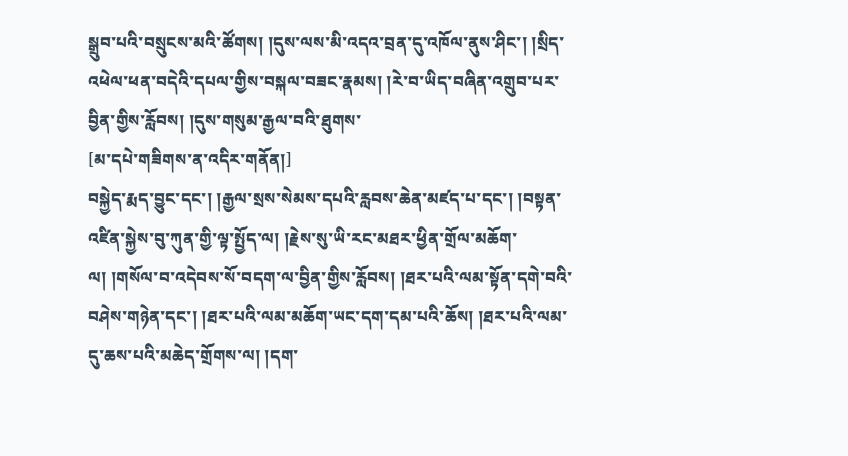སྒྲུབ་པའི་བསྲུངས་མའི་ཚོགས། །དུས་ལས་མི་འདའ་བྲན་དུ་འཁོལ་ནུས་ཤིང་། །སྲིད་འཕེལ་ཕན་བདེའི་དཔལ་གྱིས་བསྐལ་བཟང་རྣམས། །རེ་བ་ཡིད་བཞིན་འགྲུབ་པར་བྱིན་གྱིས་རློབས། །དུས་གསུམ་རྒྱལ་བའི་ཐུགས་
[མ་དཔེ་གཟིགས་ན་འདིར་གནོན།]
བསྐྱེད་རྨད་བྱུང་དང་། །རྒྱལ་སྲས་སེམས་དཔའི་རླབས་ཆེན་མཛད་པ་དང་། །བསྟན་འཛིན་སྐྱེས་བུ་ཀུན་གྱི་ལྟ་སྤྱོད་ལ། །རྗེས་སུ་ཡི་རང་མཐར་ཕྱིན་གྲོལ་མཆོག་ལ། །གསོལ་བ་འདེབས་སོ་བདག་ལ་བྱིན་གྱིས་རློབས། །ཐར་པའི་ལམ་སྟོན་དགེ་བའི་བཤེས་གཉེན་དང་། །ཐར་པའི་ལམ་མཆོག་ཡང་དག་དམ་པའི་ཆོས། །ཐར་པའི་ལམ་དུ་ཆས་པའི་མཆེད་གྲོགས་ལ། །དག་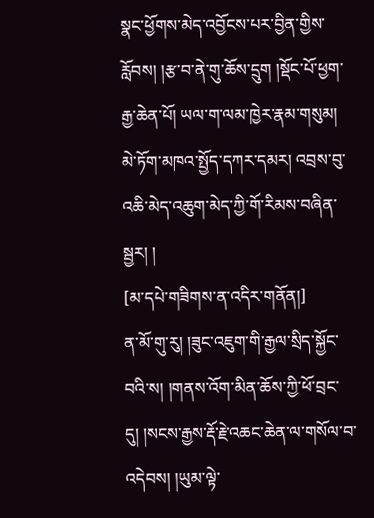སྣང་ཕྱོགས་མེད་འབྱོངས་པར་བྱིན་གྱིས་རློབས། །རྩ་བ་ནེ་གུ་ཆོས་དྲུག །སྡོང་པོ་ཕྱག་རྒྱ་ཆེན་པོ། ཡལ་ག་ལམ་ཁྱེར་རྣམ་གསུམ། མེ་ཏོག་མཁའ་སྤྱོད་དཀར་དམར། འབྲས་བུ་འཆི་མེད་འཆུག་མེད་ཀྱི་གོ་རིམས་བཞིན་སྦྱར། །
[མ་དཔེ་གཟིགས་ན་འདིར་གནོན།]
ན་མོ་གུ་རུ། །ཟུང་འཇུག་གི་རྒྱལ་སྲིད་སྐྱོང་བའི་ས། །གནས་འོག་མིན་ཆོས་ཀྱི་ཕོ་བྲང་དུ། །སངས་རྒྱས་རྡོ་རྗེ་འཆང་ཆེན་ལ་གསོལ་བ་འདེབས། །ཡུམ་ལྟེ་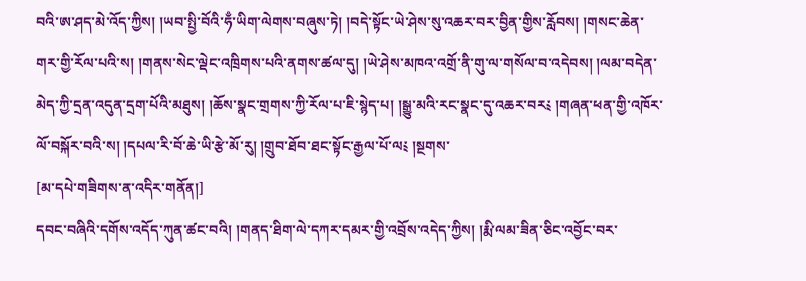བའི་ཨ་ཤད་མེ་འོད་ཀྱིས། །ཡབ་སྤྱི་བོའི་ཧྃ་ཡིག་ལེགས་བཞུས་ཏེ། །བདེ་སྟོང་ཡེ་ཤེས་སུ་འཆར་བར་བྱིན་གྱིས་རློབས། །གསང་ཆེན་གར་གྱི་རོལ་པའི་ས། །གནས་སེང་ལྡེང་འཁྲིགས་པའི་ནགས་ཚལ་དུ། །ཡེ་ཤེས་མཁའ་འགྲོ་ནི་གུ་ལ་གསོལ་བ་འདེབས། །ལམ་བདེན་མེད་ཀྱི་དྲན་འདུན་དྲག་པོའི་མཐུས། །ཆོས་སྣང་གྲགས་ཀྱི་རོལ་པ་ཇི་སྙེད་པ། །སྒྱུ་མའི་རང་སྣང་དུ་འཆར་བར༴ །གཞན་ཕན་གྱི་འཁོར་ལོ་བསྐོར་བའི་ས། །དཔལ་རི་བོ་ཆེ་ཡི་རྩེ་མོ་རུ། །གྲུབ་ཐོབ་ཐང་སྟོང་རྒྱལ་པོ་ལ༴ །སྔགས་
[མ་དཔེ་གཟིགས་ན་འདིར་གནོན།]
དབང་བཞིའི་དགོས་འདོད་ཀུན་ཚང་བའི། །གནད་ཐིག་ལེ་དཀར་དམར་གྱི་འབྲོས་འདེད་ཀྱིས། །རྨི་ལམ་ཟིན་ཅིང་འབྱོང་བར་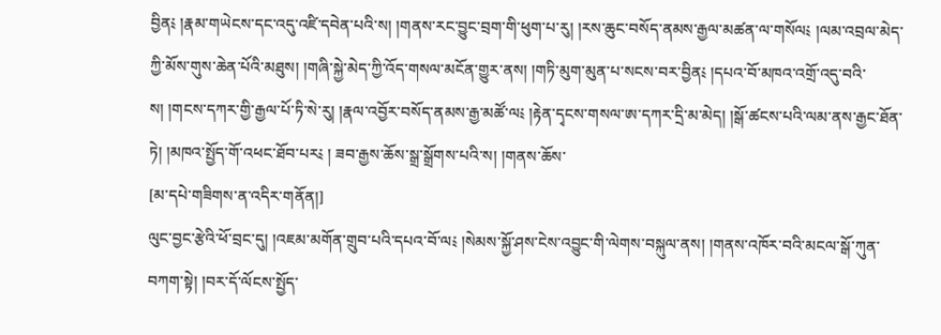བྱིན༴ །རྣམ་གཡེངས་དང་འདུ་འཛི་དབེན་པའི་ས། །གནས་རང་བྱུང་བྲག་གི་ཕུག་པ་རུ། །རས་ཆུང་བསོད་ནམས་རྒྱལ་མཚན་ལ་གསོལ༴ །ལམ་འབྲལ་མེད་ཀྱི་མོས་གུས་ཆེན་པོའི་མཐུས། །གཞི་སྐྱེ་མེད་ཀྱི་འོད་གསལ་མངོན་གྱུར་ནས། །གཏི་མུག་མུན་པ་སངས་བར་བྱིན༴ །དཔའ་བོ་མཁའ་འགྲོ་འདུ་བའི་ས། །གངས་དཀར་གྱི་རྒྱལ་པོ་ཏི་སེ་རུ། །རྣལ་འབྱོར་བསོད་ནམས་རྒྱ་མཚོ་ལ༴ །རྟེན་དྭངས་གསལ་ཨ་དཀར་དྲི་མ་མེད། །སྒོ་ཚངས་པའི་ལམ་ནས་རྒྱང་ཐོན་ཏེ། །མཁའ་སྤྱོད་གོ་འཕང་ཐོབ་པར༴ ། ཟབ་རྒྱས་ཆོས་སྒྲ་སྒྲོགས་པའི་ས། །གནས་ཆོས་
[མ་དཔེ་གཟིགས་ན་འདིར་གནོན།]
ལུང་བྱང་རྩེའི་ཕོ་བྲང་དུ། །འཇམ་མགོན་གྲུབ་པའི་དཔའ་བོ་ལ༴ །སེམས་སྐྱོ་ཤས་ངེས་འབྱུང་གི་ལེགས་བསྐུལ་ནས། །གནས་འཁོར་བའི་མངལ་སྒོ་ཀུན་བཀག་སྟེ། །བར་དོ་ལོངས་སྤྱོད་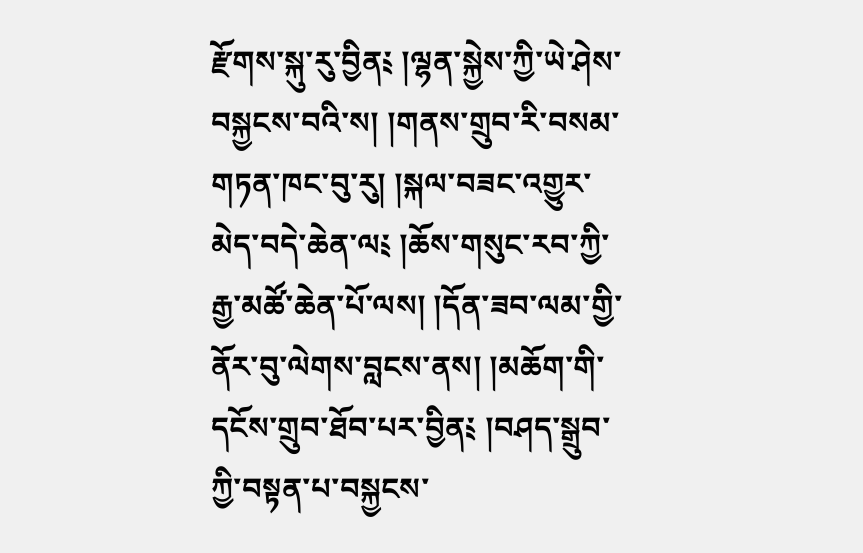རྫོགས་སྐུ་རུ་བྱིན༴ །ལྷན་སྐྱེས་ཀྱི་ཡེ་ཤེས་བསྐྱངས་བའི་ས། །གནས་གྲུབ་རི་བསམ་གཏན་ཁང་བུ་རུ། །སྐལ་བཟང་འགྱུར་མེད་བདེ་ཆེན་ལ༴ །ཆོས་གསུང་རབ་ཀྱི་རྒྱ་མཚོ་ཆེན་པོ་ལས། །དོན་ཟབ་ལམ་གྱི་ནོར་བུ་ལེགས་བླངས་ནས། །མཆོག་གི་དངོས་གྲུབ་ཐོབ་པར་བྱིན༴ །བཤད་སྒྲུབ་ཀྱི་བསྟན་པ་བསྐྱངས་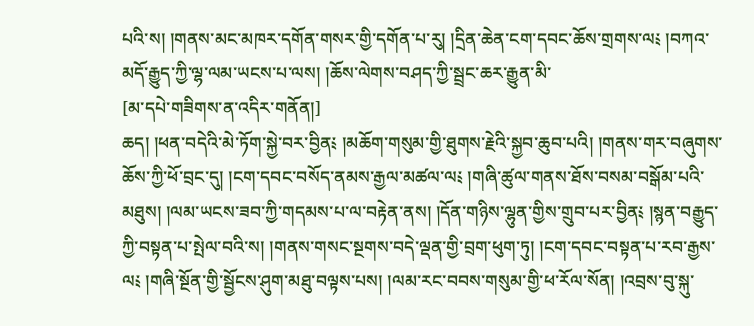པའི་ས། །གནས་མང་མཁར་དགོན་གསར་གྱི་དགོན་པ་རུ། །དྲིན་ཆེན་ངག་དབང་ཆོས་གྲགས་ལ༴ །བཀའ་མདོ་རྒྱུད་ཀྱི་ལྷ་ལམ་ཡངས་པ་ལས། །ཆོས་ལེགས་བཤད་ཀྱི་སྦྲང་ཆར་རྒྱུན་མི་
[མ་དཔེ་གཟིགས་ན་འདིར་གནོན།]
ཆད། །ཕན་བདེའི་མེ་ཏོག་སྐྱེ་བར་བྱིན༴ །མཆོག་གསུམ་གྱི་ཐུགས་རྗེའི་སྐྱབ་ཆུབ་པའི། །གནས་གར་བཞུགས་ཆོས་ཀྱི་ཕོ་བྲང་དུ། །ངག་དབང་བསོད་ནམས་རྒྱལ་མཚལ་ལ༴ །གཞི་ཚུལ་གནས་ཐོས་བསམ་བསྒོམ་པའི་མཐུས། །ལམ་ཡངས་ཟབ་ཀྱི་གདམས་པ་ལ་བརྟེན་ནས། །དོན་གཉིས་ལྷུན་གྱིས་གྲུབ་པར་བྱིན༴ །སྙན་བརྒྱུད་ཀྱི་བསྟན་པ་སྤེལ་བའི་ས། །གནས་གསང་སྔགས་བདེ་ལྡན་གྱི་བྲག་ཕུག་ཏུ། །ངག་དབང་བསྟན་པ་རབ་རྒྱས་ལ༴ །གཞི་སྔོན་གྱི་སྦྱོངས་ཤུག་མཐུ་བལྟས་པས། །ལམ་རང་བབས་གསུམ་གྱི་ཕ་རོལ་སོན། །འབྲས་བུ་སྐུ་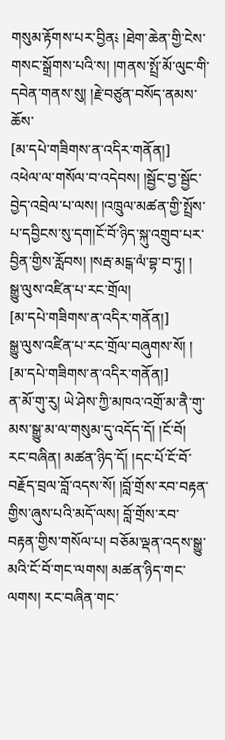གསུམ་རྟོགས་པར་བྱིན༴ །ཐེག་ཆེན་གྱི་ངེས་གསང་སྒྲོགས་པའི་ས། །གནས་སྤྲོ་མོ་ལུང་གི་དབེན་གནས་སུ། །རྗེ་བཙུན་བསོད་ནམས་ཆོས་
[མ་དཔེ་གཟིགས་ན་འདིར་གནོན།]
འཕེལ་ལ་གསོལ་བ་འདེབས། །སྦྱོང་བྱ་སྦྱོང་བྱེད་འབྲེལ་པ་ལས། །འཁྲུལ་མཚན་གྱི་སྤྲོས་པ་དབྱིངས་སུ་དག།ངོ་བོ་ཉིད་སྐུ་འགྲུབ་པར་བྱིན་གྱིས་རློབས། །སརྦ་མངྒ་ལཾ་བྷ་བ་ཏུ། །
སྒྱུ་ལུས་འཛིན་པ་རང་གྲོལ།
[མ་དཔེ་གཟིགས་ན་འདིར་གནོན།]
སྒྱུ་ལུས་འཛིན་པ་རང་གྲོལ་བཞུགས་སོ། །
[མ་དཔེ་གཟིགས་ན་འདིར་གནོན།]
ན་མོ་གུ་རུ། ཡེ་ཤེས་ཀྱི་མཁའ་འགྲོ་མ་ནཻ་གུ་མས་སྒྱུ་མ་ལ་གསུམ་དུ་འདོད་དོ། །ངོ་བོ། རང་བཞིན། མཚན་ཉིད་དོ། །དང་པོ་ངོ་བོ་བརྗོད་བྲལ་བློ་འདས་སོ། །བློ་གྲོས་རབ་བརྟན་གྱིས་ཞུས་པའི་མདོ་ལས། བློ་གྲོས་རབ་བརྟན་གྱིས་གསོལ་པ། བཅོམ་ལྡན་འདས་སྒྱུ་མའི་ངོ་བོ་གང་ལགས། མཚན་ཉིད་གང་ལགས། རང་བཞིན་གང་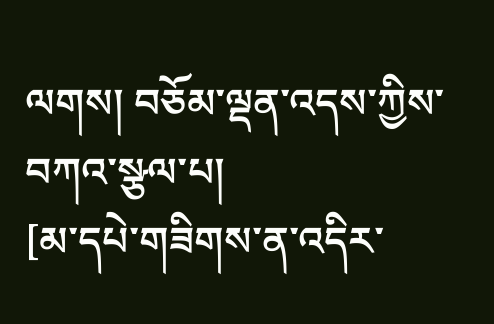ལགས། བཅོམ་ལྡན་འདས་ཀྱིས་བཀའ་སྩལ་པ།
[མ་དཔེ་གཟིགས་ན་འདིར་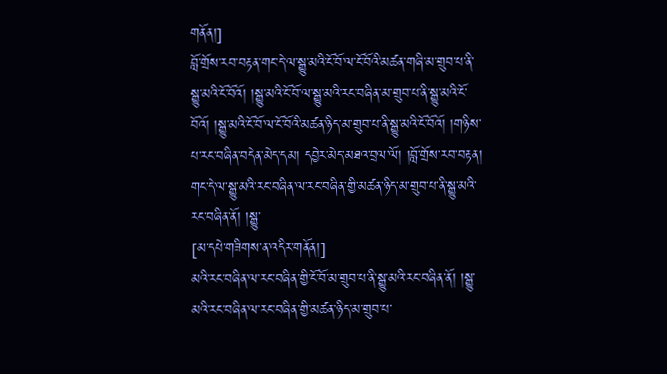གནོན།]
བློ་གྲོས་རབ་བརྟན་གང་དེ་ལ་སྒྱུ་མའི་ངོ་བོ་ལ་ངོ་བོའི་མཚན་གཞི་མ་གྲུབ་པ་ནི་སྒྱུ་མའི་ངོ་བོའོ། །སྒྱུ་མའི་ངོ་བོ་ལ་སྒྱུ་མའི་རང་བཞིན་མ་གྲུབ་པ་ནི་སྒྱུ་མའི་ངོ་བོའོ། །སྒྱུ་མའི་ངོ་བོ་ལ་ངོ་བོའི་མཚན་ཉིད་མ་གྲུབ་པ་ནི་སྒྱུ་མའི་ངོ་བོའོ། །གཉིས་པ་རང་བཞིན་བདེན་མེད་དམ། དབྱེར་མེད་མཐའ་བྲལ་ལོ། །བློ་གྲོས་རབ་བརྟན། གང་དེ་ལ་སྒྱུ་མའི་རང་བཞིན་ལ་རང་བཞིན་གྱི་མཚན་ཉིད་མ་གྲུབ་པ་ནི་སྒྱུ་མའི་རང་བཞིན་ནོ། །སྒྱུ་
[མ་དཔེ་གཟིགས་ན་འདིར་གནོན།]
མའི་རང་བཞིན་ལ་རང་བཞིན་གྱི་ངོ་བོ་མ་གྲུབ་པ་ནི་སྒྱུ་མའི་རང་བཞིན་ནོ། །སྒྱུ་མའི་རང་བཞིན་ལ་རང་བཞིན་གྱི་མཚན་ཉིད་མ་གྲུབ་པ་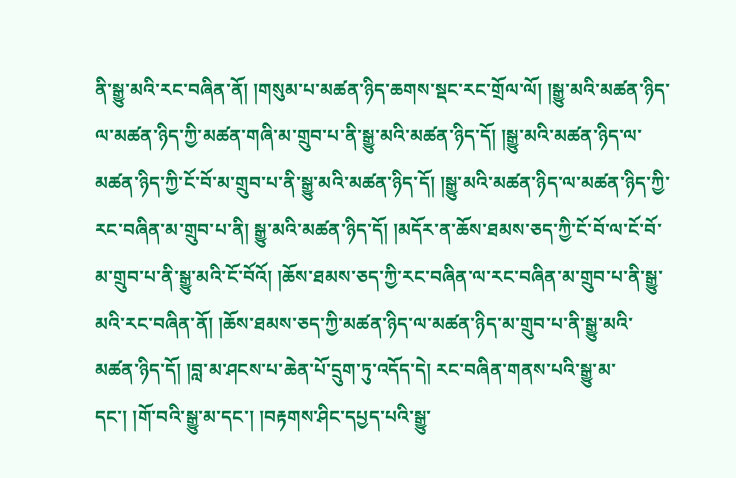ནི་སྒྱུ་མའི་རང་བཞིན་ནོ། །གསུམ་པ་མཚན་ཉིད་ཆགས་སྡང་རང་གྲོལ་ལོ། །སྒྱུ་མའི་མཚན་ཉིད་ལ་མཚན་ཉིད་ཀྱི་མཚན་གཞི་མ་གྲུབ་པ་ནི་སྒྱུ་མའི་མཚན་ཉིད་དོ། །སྒྱུ་མའི་མཚན་ཉིད་ལ་མཚན་ཉིད་ཀྱི་ངོ་བོ་མ་གྲུབ་པ་ནི་སྒྱུ་མའི་མཚན་ཉིད་དོ། །སྒྱུ་མའི་མཚན་ཉིད་ལ་མཚན་ཉིད་ཀྱི་རང་བཞིན་མ་གྲུབ་པ་ནི། སྒྱུ་མའི་མཚན་ཉིད་དོ། །མདོར་ན་ཆོས་ཐམས་ཅད་ཀྱི་ངོ་བོ་ལ་ངོ་བོ་མ་གྲུབ་པ་ནི་སྒྱུ་མའི་ངོ་བོའོ། །ཆོས་ཐམས་ཅད་ཀྱི་རང་བཞིན་ལ་རང་བཞིན་མ་གྲུབ་པ་ནི་སྒྱུ་མའི་རང་བཞིན་ནོ། །ཆོས་ཐམས་ཅད་ཀྱི་མཚན་ཉིད་ལ་མཚན་ཉིད་མ་གྲུབ་པ་ནི་སྒྱུ་མའི་མཚན་ཉིད་དོ། །བླ་མ་ཤངས་པ་ཆེན་པོ་དྲུག་ཏུ་འདོད་དེ། རང་བཞིན་གནས་པའི་སྒྱུ་མ་དང་། །གོ་བའི་སྒྱུ་མ་དང་། །བརྟགས་ཤིང་དཔྱད་པའི་སྒྱུ་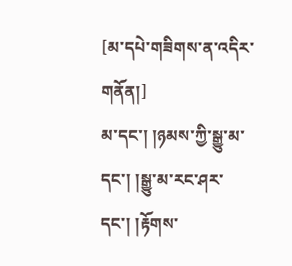[མ་དཔེ་གཟིགས་ན་འདིར་གནོན།]
མ་དང་། །ཉམས་ཀྱི་སྒྱུ་མ་དང་། །སྒྱུ་མ་རང་ཤར་དང་། །རྟོགས་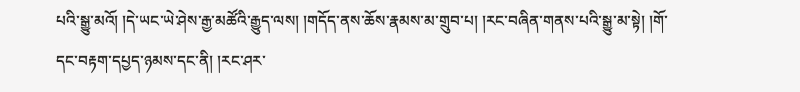པའི་སྒྱུ་མའོ། །དེ་ཡང་ཡེ་ཤེས་རྒྱ་མཚོའི་རྒྱུད་ལས། །གདོད་ནས་ཆོས་རྣམས་མ་གྲུབ་པ། །རང་བཞིན་གནས་པའི་སྒྱུ་མ་སྟེ། །གོ་དང་བརྟག་དཔྱད་ཉམས་དང་ནི། །རང་ཤར་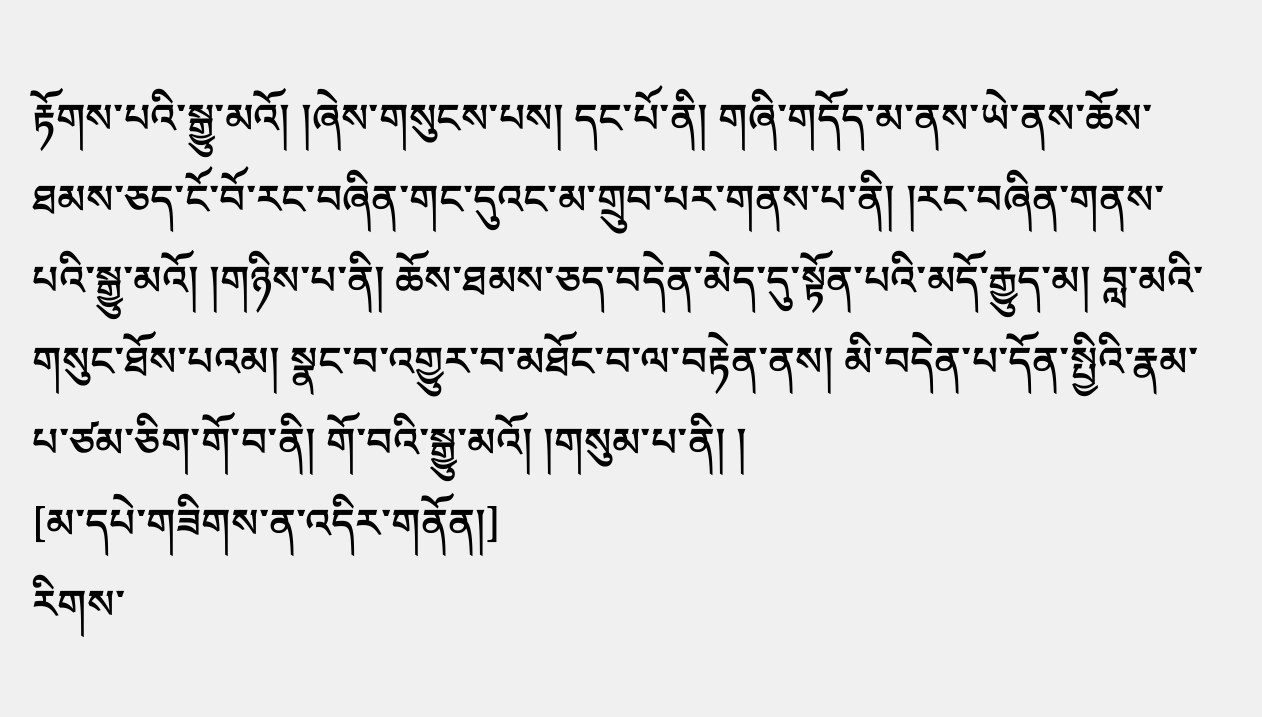རྟོགས་པའི་སྒྱུ་མའོ། །ཞེས་གསུངས་པས། དང་པོ་ནི། གཞི་གདོད་མ་ནས་ཡེ་ནས་ཆོས་ཐམས་ཅད་ངོ་བོ་རང་བཞིན་གང་དུའང་མ་གྲུབ་པར་གནས་པ་ནི། །རང་བཞིན་གནས་པའི་སྒྱུ་མའོ། །གཉིས་པ་ནི། ཆོས་ཐམས་ཅད་བདེན་མེད་དུ་སྟོན་པའི་མདོ་རྒྱུད་མ། བླ་མའི་གསུང་ཐོས་པའམ། སྣང་བ་འགྱུར་བ་མཐོང་བ་ལ་བརྟེན་ནས། མི་བདེན་པ་དོན་སྤྱིའི་རྣམ་པ་ཙམ་ཅིག་གོ་བ་ནི། གོ་བའི་སྒྱུ་མའོ། །གསུམ་པ་ནི། །
[མ་དཔེ་གཟིགས་ན་འདིར་གནོན།]
རིགས་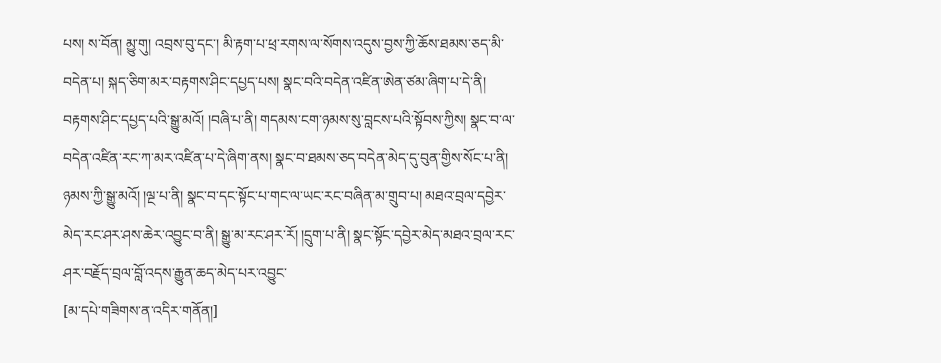པས། ས་བོན། མྱུ་གུ། འབྲས་བུ་དང་། མི་རྟག་པ་ཕྲ་རགས་ལ་སོགས་འདུས་བྱས་ཀྱི་ཆོས་ཐམས་ཅད་མི་བདེན་པ། སྐད་ཅིག་མར་བརྟགས་ཤིང་དཔྱད་པས། སྣང་བའི་བདེན་འཛིན་ཨེན་ཙམ་ཞིག་པ་དེ་ནི། བརྟགས་ཤིང་དཔྱད་པའི་སྒྱུ་མའོ། །བཞི་པ་ནི། གདམས་ངག་ཉམས་སུ་བླངས་པའི་སྟོབས་ཀྱིས། སྣང་བ་ལ་བདེན་འཛིན་རང་ཀ་མར་འཛིན་པ་དེ་ཞིག་ནས། སྣང་བ་ཐམས་ཅད་བདེན་མེད་དུ་བུན་གྱིས་སོང་པ་ནི། ཉམས་ཀྱི་སྒྱུ་མའོ། །ལྔ་པ་ནི། སྣང་བ་དང་སྟོང་པ་གང་ལ་ཡང་རང་བཞིན་མ་གྲུབ་པ། མཐའ་བྲལ་དབྱེར་མེད་རང་ཤར་ཤས་ཆེར་འབྱུང་བ་ནི། སྒྱུ་མ་རང་ཤར་རོ། །དྲུག་པ་ནི། སྣང་སྟོང་དབྱེར་མེད་མཐའ་བྲལ་རང་ཤར་བརྗོད་བྲལ་བློ་འདས་རྒྱུན་ཆད་མེད་པར་འབྱུང་
[མ་དཔེ་གཟིགས་ན་འདིར་གནོན།]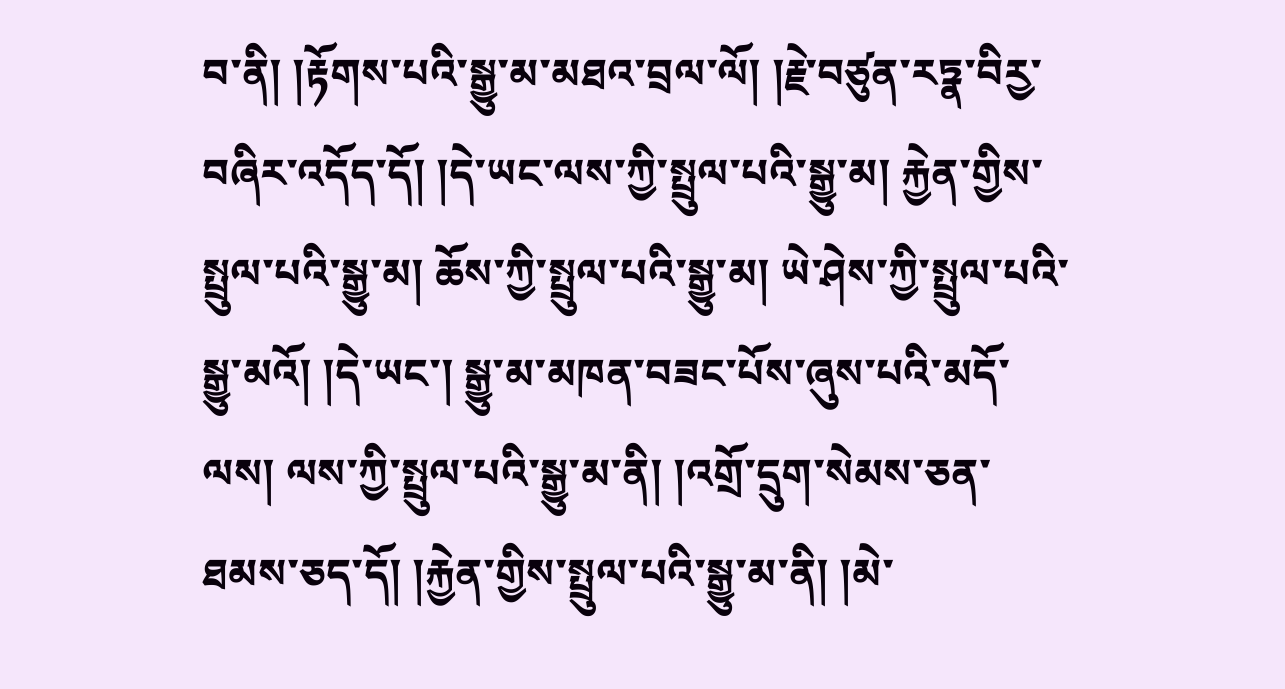བ་ནི། །རྟོགས་པའི་སྒྱུ་མ་མཐའ་བྲལ་ལོ། །རྗེ་བཙུན་རཏྣ་བིརྱ་བཞིར་འདོད་དོ། །དེ་ཡང་ལས་ཀྱི་སྤྲུལ་པའི་སྒྱུ་མ། རྐྱེན་གྱིས་སྤྲུལ་པའི་སྒྱུ་མ། ཆོས་ཀྱི་སྤྲུལ་པའི་སྒྱུ་མ། ཡེ་ཤེས་ཀྱི་སྤྲུལ་པའི་སྒྱུ་མའོ། །དེ་ཡང་། སྒྱུ་མ་མཁན་བཟང་པོས་ཞུས་པའི་མདོ་ལས། ལས་ཀྱི་སྤྲུལ་པའི་སྒྱུ་མ་ནི། །འགྲོ་དྲུག་སེམས་ཅན་ཐམས་ཅད་དོ། །རྐྱེན་གྱིས་སྤྲུལ་པའི་སྒྱུ་མ་ནི། །མེ་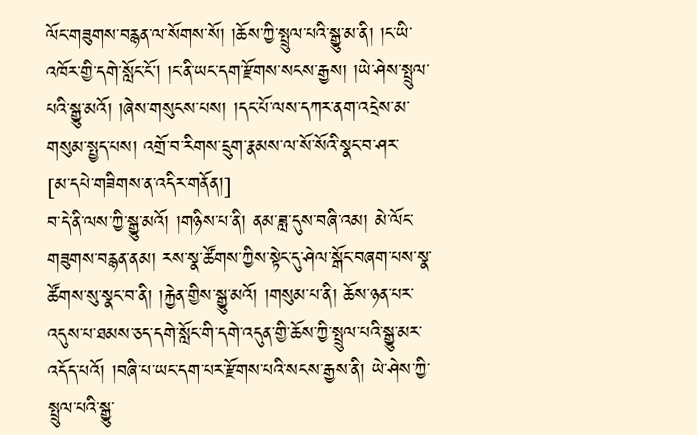ལོང་གཟུགས་བརྙན་ལ་སོགས་སོ། །ཆོས་ཀྱི་སྤྲུལ་པའི་སྒྱུ་མ་ནི། །ང་ཡི་འཁོར་གྱི་དགེ་སློང་ངོ། །ང་ནི་ཡང་དག་རྫོགས་སངས་རྒྱས། །ཡེ་ཤེས་སྤྲུལ་པའི་སྒྱུ་མའོ། །ཞེས་གསུངས་པས། །དང་པོ་ལས་དཀར་ནག་འདྲེས་མ་གསུམ་སྤྱད་པས། འགྲོ་བ་རིགས་དྲུག་རྣམས་ལ་སོ་སོའི་སྣང་བ་ཤར་
[མ་དཔེ་གཟིགས་ན་འདིར་གནོན།]
བ་དེ་ནི་ལས་ཀྱི་སྒྱུ་མའོ། །གཉིས་པ་ནི། ནམ་ཟླ་དུས་བཞི་འམ། མེ་ལོང་གཟུགས་བརྙན་ནམ། རས་སྣ་ཚོགས་ཀྱིས་སྟེང་དུ་ཤེལ་སྒོང་བཞག་པས་སྣ་ཚོགས་སུ་སྣང་བ་ནི། །རྐྱེན་གྱིས་སྒྱུ་མའོ། །གསུམ་པ་ནི། ཆོས་ཉན་པར་འདུས་པ་ཐམས་ཅད་དགེ་སློང་གི་དགེ་འདུན་གྱི་ཆོས་ཀྱི་སྤྲུལ་པའི་སྒྱུ་མར་འདོད་པའོ། །བཞི་པ་ཡང་དག་པར་རྫོགས་པའི་སངས་རྒྱས་ནི། ཡེ་ཤེས་ཀྱི་སྤྲུལ་པའི་སྒྱུ་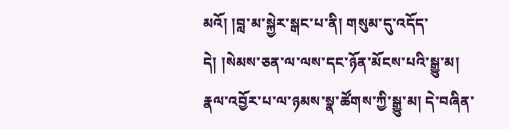མའོ། །བླ་མ་སྐྱེར་སྒང་པ་ནི། གསུམ་དུ་འདོད་དེ། །སེམས་ཅན་ལ་ལས་དང་ཉོན་མོངས་པའི་སྒྱུ་མ། རྣལ་འབྱོར་པ་ལ་ཉམས་སྣ་ཚོགས་ཀྱི་སྒྱུ་མ། དེ་བཞིན་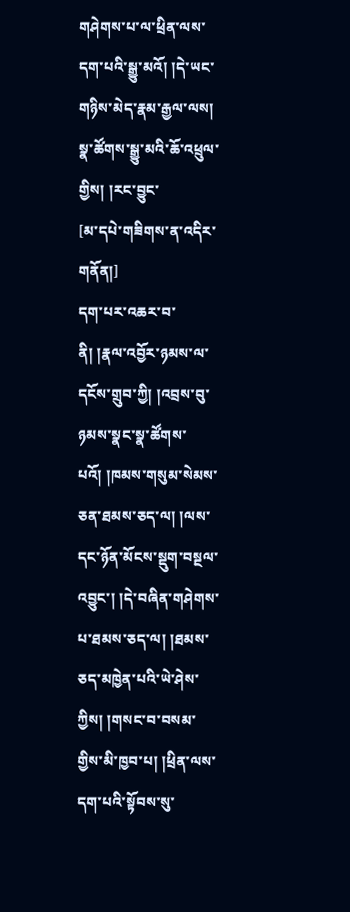གཤེགས་པ་ལ་ཕྲིན་ལས་དག་པའི་སྒྱུ་མའོ། །དེ་ཡང་གཉིས་མེད་རྣམ་རྒྱལ་ལས། སྣ་ཚོགས་སྒྱུ་མའི་ཆོ་འཕྲུལ་གྱིས། །རང་བྱུང་
[མ་དཔེ་གཟིགས་ན་འདིར་གནོན།]
དག་པར་འཆར་བ་ནི། །རྣལ་འབྱོར་ཉམས་ལ་དངོས་གྲུབ་ཀྱི། །འབྲས་བུ་ཉམས་སྣང་སྣ་ཚོགས་པའོ། །ཁམས་གསུམ་སེམས་ཅན་ཐམས་ཅད་ལ། །ལས་དང་ཉོན་མོངས་སྡུག་བསྔལ་འབྱུང་། །དེ་བཞིན་གཤེགས་པ་ཐམས་ཅད་ལ། །ཐམས་ཅད་མཁྱེན་པའི་ཡེ་ཤེས་ཀྱིས། །གསང་བ་བསམ་གྱིས་མི་ཁྱབ་པ། །ཕྲིན་ལས་དག་པའི་སྟོབས་སུ་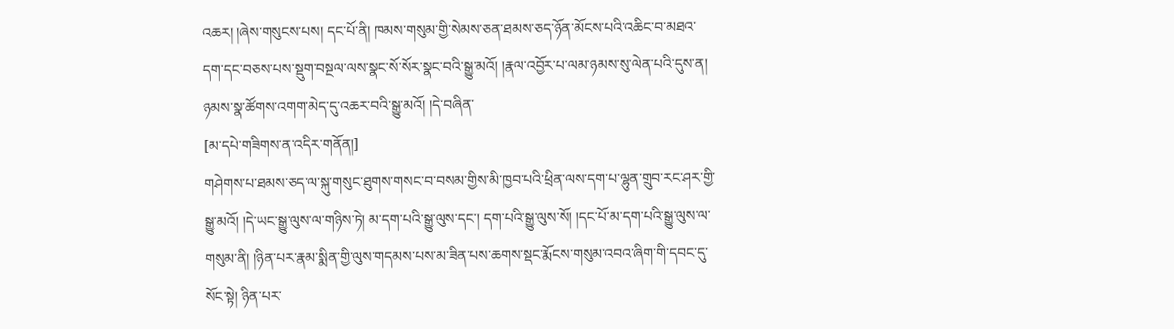འཆར། །ཞེས་གསུངས་པས། དང་པོ་ནི། ཁམས་གསུམ་གྱི་སེམས་ཅན་ཐམས་ཅད་ཉོན་མོངས་པའི་འཆིང་བ་མཐའ་དག་དང་བཅས་པས་སྡུག་བསྔལ་ལས་སྣང་སོ་སོར་སྣང་བའི་སྒྱུ་མའོ། །རྣལ་འབྱོར་པ་ལམ་ཉམས་སུ་ལེན་པའི་དུས་ན། ཉམས་སྣ་ཚོགས་འགག་མེད་དུ་འཆར་བའི་སྒྱུ་མའོ། །དེ་བཞིན་
[མ་དཔེ་གཟིགས་ན་འདིར་གནོན།]
གཤེགས་པ་ཐམས་ཅད་ལ་སྐུ་གསུང་ཐུགས་གསང་བ་བསམ་གྱིས་མི་ཁྱབ་པའི་ཕྲིན་ལས་དག་པ་ལྷུན་གྲུབ་རང་ཤར་གྱི་སྒྱུ་མའོ། །དེ་ཡང་སྒྱུ་ལུས་ལ་གཉིས་ཏེ། མ་དག་པའི་སྒྱུ་ལུས་དང་། དག་པའི་སྒྱུ་ལུས་སོ། །དང་པོ་མ་དག་པའི་སྒྱུ་ལུས་ལ་གསུམ་ནི། །ཉིན་པར་རྣམ་སྨིན་གྱི་ལུས་གདམས་པས་མ་ཟིན་པས་ཆགས་སྡང་རྨོངས་གསུམ་འབའ་ཞིག་གི་དབང་དུ་སོང་སྟེ། ཉིན་པར་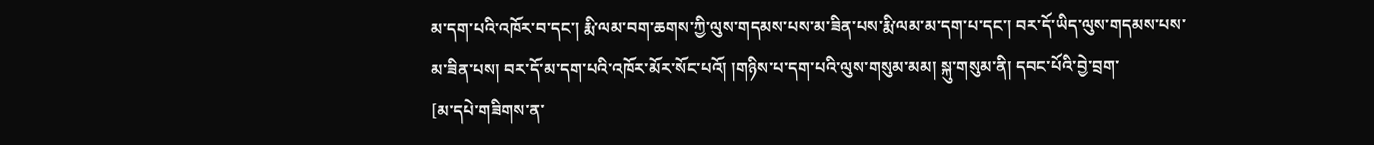མ་དག་པའི་འཁོར་བ་དང་། རྨི་ལམ་བག་ཆགས་ཀྱི་ལུས་གདམས་པས་མ་ཟིན་པས་རྨི་ལམ་མ་དག་པ་དང་། བར་དོ་ཡིད་ལུས་གདམས་པས་མ་ཟིན་པས། བར་དོ་མ་དག་པའི་འཁོར་མོར་སོང་པའོ། །གཉིས་པ་དག་པའི་ལུས་གསུམ་མམ། སྐུ་གསུམ་ནི། དབང་པོའི་བྱེ་བྲག་
[མ་དཔེ་གཟིགས་ན་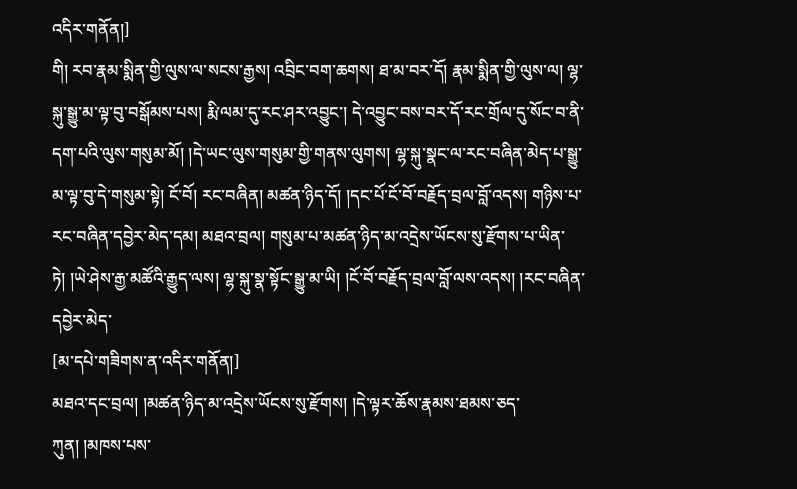འདིར་གནོན།]
གི། རབ་རྣམ་སྨིན་གྱི་ལུས་ལ་སངས་རྒྱས། འབྲིང་བག་ཆགས། ཐ་མ་བར་དོ། རྣམ་སྨིན་གྱི་ལུས་ལ། ལྷ་སྐུ་སྒྱུ་མ་ལྟ་བུ་བསྒོམས་པས། རྨི་ལམ་དུ་རང་ཤར་འབྱུང་། དེ་འབྱུང་བས་བར་དོ་རང་གྲོལ་དུ་སོང་བ་ནི་དག་པའི་ལུས་གསུམ་མོ། །དེ་ཡང་ལུས་གསུམ་གྱི་གནས་ལུགས། ལྷ་སྐུ་སྣང་ལ་རང་བཞིན་མེད་པ་སྒྱུ་མ་ལྟ་བུ་དེ་གསུམ་སྟེ། ངོ་བོ། རང་བཞིན། མཚན་ཉིད་དོ། །དང་པོ་ངོ་བོ་བརྗོད་བྲལ་བློ་འདས། གཉིས་པ་རང་བཞིན་དབྱེར་མེད་དམ། མཐའ་བྲལ། གསུམ་པ་མཚན་ཉིད་མ་འདྲེས་ཡོངས་སུ་རྫོགས་པ་ཡིན་ཏེ། །ཡེ་ཤེས་རྒྱ་མཚོའི་རྒྱུད་ལས། ལྷ་སྐུ་སྣ་སྟོང་སྒྱུ་མ་ཡི། །ངོ་བོ་བརྗོད་བྲལ་བློ་ལས་འདས། །རང་བཞིན་དབྱེར་མེད་
[མ་དཔེ་གཟིགས་ན་འདིར་གནོན།]
མཐའ་དང་བྲལ། །མཚན་ཉིད་མ་འདྲེས་ཡོངས་སུ་རྫོགས། །དེ་ལྟར་ཆོས་རྣམས་ཐམས་ཅད་ཀུན། །མཁས་པས་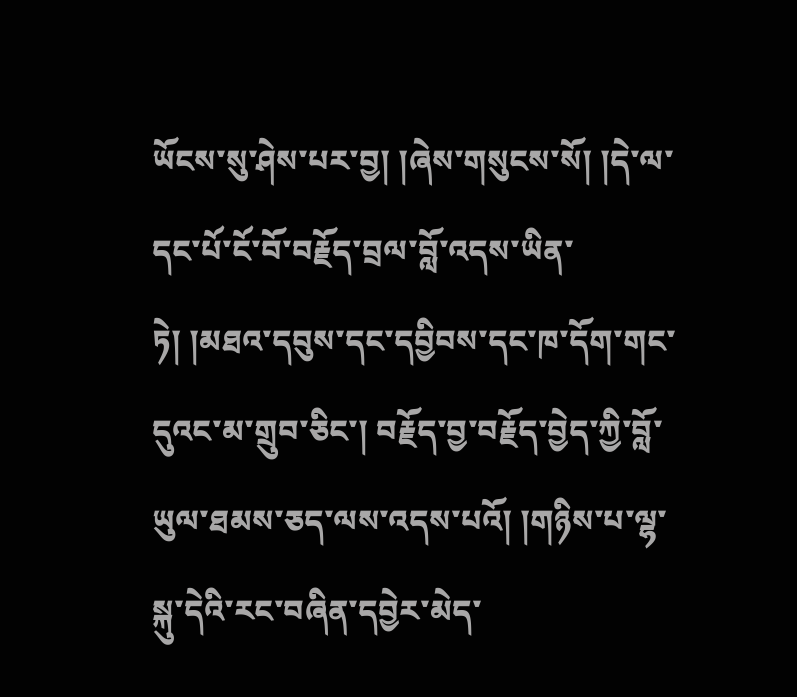ཡོངས་སུ་ཤེས་པར་བྱ། །ཞེས་གསུངས་སོ། །དེ་ལ་དང་པོ་ངོ་བོ་བརྗོད་བྲལ་བློ་འདས་ཡིན་ཏེ། །མཐའ་དབུས་དང་དབྱིབས་དང་ཁ་དོག་གང་དུའང་མ་གྲུབ་ཅིང་། བརྗོད་བྱ་བརྗོད་བྱེད་ཀྱི་བློ་ཡུལ་ཐམས་ཅད་ལས་འདས་པའོ། །གཉིས་པ་ལྷ་སྐུ་དེའི་རང་བཞིན་དབྱེར་མེད་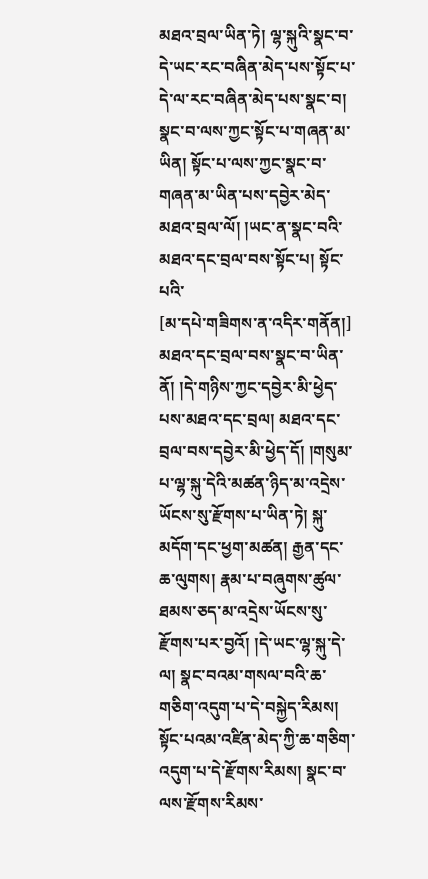མཐའ་བྲལ་ཡིན་ཏེ། ལྷ་སྐུའི་སྣང་བ་དེ་ཡང་རང་བཞིན་མེད་པས་སྟོང་པ་དེ་ལ་རང་བཞིན་མེད་པས་སྣང་བ། སྣང་བ་ལས་ཀྱང་སྟོང་པ་གཞན་མ་ཡིན། སྟོང་པ་ལས་ཀྱང་སྣང་བ་གཞན་མ་ཡིན་པས་དབྱེར་མེད་མཐའ་བྲལ་ལོ། །ཡང་ན་སྣང་བའི་མཐའ་དང་བྲལ་བས་སྟོང་པ། སྟོང་པའི་
[མ་དཔེ་གཟིགས་ན་འདིར་གནོན།]
མཐའ་དང་བྲལ་བས་སྣང་བ་ཡིན་ནོ། །དེ་གཉིས་ཀྱང་དབྱེར་མི་ཕྱེད་པས་མཐའ་དང་བྲལ། མཐའ་དང་བྲལ་བས་དབྱེར་མི་ཕྱེད་དོ། །གསུམ་པ་ལྷ་སྐུ་དེའི་མཚན་ཉིད་མ་འདྲེས་ཡོངས་སུ་རྫོགས་པ་ཡིན་ཏེ། སྐུ་མདོག་དང་ཕྱག་མཚན། རྒྱན་དང་ཆ་ལུགས། རྣམ་པ་བཞུགས་ཚུལ་ཐམས་ཅད་མ་འདྲེས་ཡོངས་སུ་རྫོགས་པར་བྱའོ། །དེ་ཡང་ལྷ་སྐུ་དེ་ལ། སྣང་བའམ་གསལ་བའི་ཆ་གཅིག་འདུག་པ་དེ་བསྐྱེད་རིམས། སྟོང་པའམ་འཛིན་མེད་ཀྱི་ཆ་གཅིག་འདུག་པ་དེ་རྫོགས་རིམས། སྣང་བ་ལས་རྫོགས་རིམས་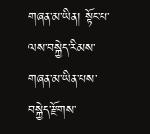གཞན་མ་ཡིན། སྟོང་པ་ལས་བསྐྱེད་རིམས་གཞན་མ་ཡིན་པས་བསྐྱེད་རྫོགས་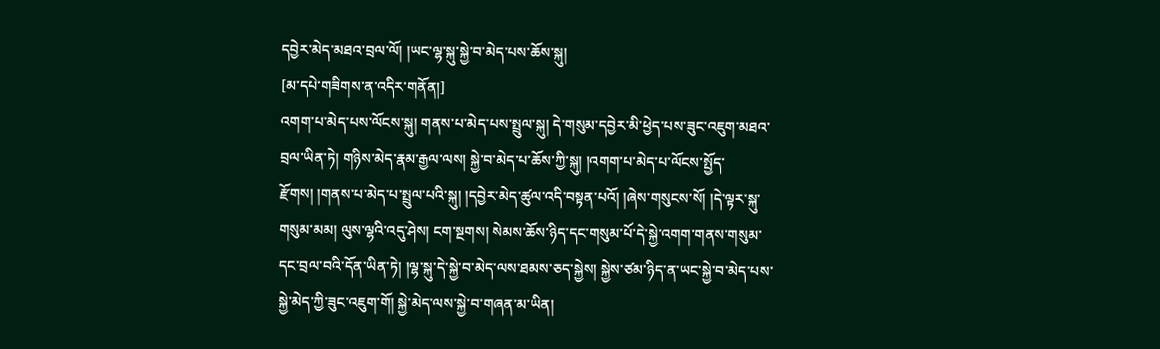དབྱེར་མེད་མཐའ་བྲལ་ལོ། །ཡང་ལྷ་སྐུ་སྐྱེ་བ་མེད་པས་ཆོས་སྐུ།
[མ་དཔེ་གཟིགས་ན་འདིར་གནོན།]
འགག་པ་མེད་པས་ལོངས་སྐུ། གནས་པ་མེད་པས་སྤྲུལ་སྐུ། དེ་གསུམ་དབྱེར་མི་ཕྱེད་པས་ཟུང་འཇུག་མཐའ་བྲལ་ཡིན་ཏེ། གཉིས་མེད་རྣམ་རྒྱལ་ལས། སྐྱེ་བ་མེད་པ་ཆོས་ཀྱི་སྐུ། །འགག་པ་མེད་པ་ལོངས་སྤྱོད་རྫོགས། །གནས་པ་མེད་པ་སྤྲུལ་པའི་སྐུ། །དབྱེར་མེད་ཚུལ་འདི་བསྟན་པའོ། །ཞེས་གསུངས་སོ། །དེ་ལྟར་སྐུ་གསུམ་མམ། ལུས་ལྷའི་འདུ་ཤེས། ངག་སྔགས། སེམས་ཆོས་ཉིད་དང་གསུམ་པོ་དེ་སྐྱེ་འགག་གནས་གསུམ་དང་བྲལ་བའི་དོན་ཡིན་ཏེ། །ལྷ་སྐུ་དེ་སྐྱེ་བ་མེད་ལས་ཐམས་ཅད་སྐྱེས། སྐྱེས་ཙམ་ཉིད་ན་ཡང་སྐྱེ་བ་མེད་པས་སྐྱེ་མེད་ཀྱི་ཟུང་འཇུག་གོ། སྐྱེ་མེད་ལས་སྐྱེ་བ་གཞན་མ་ཡིན།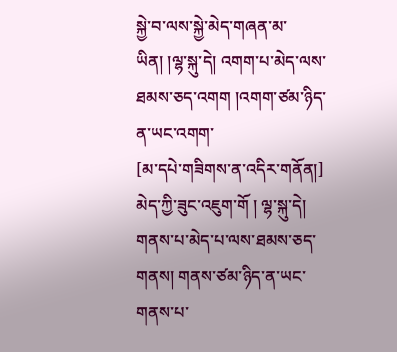སྐྱེ་བ་ལས་སྐྱེ་མེད་གཞན་མ་ཡིན། །ལྷ་སྐུ་དེ། འགག་པ་མེད་ལས་ཐམས་ཅད་འགག །འགག་ཙམ་ཉིད་ན་ཡང་འགག་
[མ་དཔེ་གཟིགས་ན་འདིར་གནོན།]
མེད་ཀྱི་ཟུང་འཇུག་གོ ། ལྷ་སྐུ་དེ། གནས་པ་མེད་པ་ལས་ཐམས་ཅད་གནས། གནས་ཙམ་ཉིད་ན་ཡང་གནས་པ་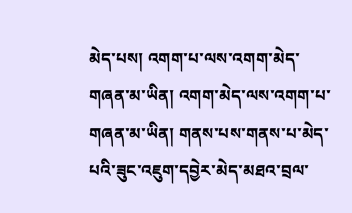མེད་པས། འགག་པ་ལས་འགག་མེད་གཞན་མ་ཡིན། འགག་མེད་ལས་འགག་པ་གཞན་མ་ཡིན། གནས་པས་གནས་པ་མེད་པའི་ཟུང་འཇུག་དབྱེར་མེད་མཐའ་བྲལ་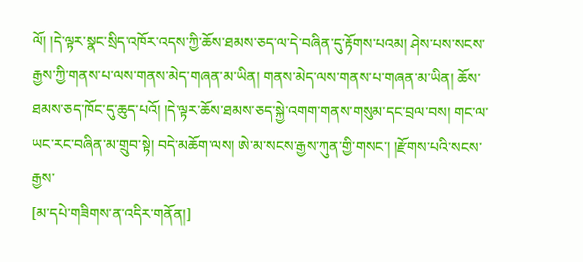ལོ། །དེ་ལྟར་སྣང་སྲིད་འཁོར་འདས་ཀྱི་ཆོས་ཐམས་ཅད་ལ་དེ་བཞིན་དུ་རྟོགས་པའམ། ཤེས་པས་སངས་རྒྱས་ཀྱི་གནས་པ་ལས་གནས་མེད་གཞན་མ་ཡིན། གནས་མེད་ལས་གནས་པ་གཞན་མ་ཡིན། ཆོས་ཐམས་ཅད་ཁོང་དུ་ཆུད་པའོ། །དེ་ལྟར་ཆོས་ཐམས་ཅད་སྐྱེ་འགག་གནས་གསུམ་དང་བྲལ་བས། གང་ལ་ཡང་རང་བཞིན་མ་གྲུབ་སྟེ། བདེ་མཆོག་ལས། ཨེ་མ་སངས་རྒྱས་ཀུན་གྱི་གསང་། །རྫོགས་པའི་སངས་རྒྱས་
[མ་དཔེ་གཟིགས་ན་འདིར་གནོན།]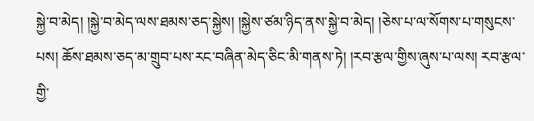སྐྱེ་བ་མེད། །སྐྱེ་བ་མེད་ལས་ཐམས་ཅད་སྐྱེས། །སྐྱེས་ཙམ་ཉིད་ནས་སྐྱེ་བ་མེད། །ཅེས་པ་ལ་སོགས་པ་གསུངས་པས། ཆོས་ཐམས་ཅད་མ་གྲུབ་པས་རང་བཞིན་མེད་ཅིང་མི་གནས་ཏེ། །རབ་རྩལ་གྱིས་ཞུས་པ་ལས། རབ་རྩལ་གྱི་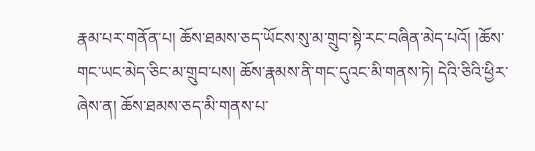རྣམ་པར་གནོན་པ། ཆོས་ཐམས་ཅད་ཡོངས་སུ་མ་གྲུབ་སྟེ་རང་བཞིན་མེད་པའོ། །ཆོས་གང་ཡང་མེད་ཅིང་མ་གྲུབ་པས། ཆོས་རྣམས་ནི་གང་དུའང་མི་གནས་ཏེ། དེའི་ཅིའི་ཕྱིར་ཞེས་ན། ཆོས་ཐམས་ཅད་མི་གནས་པ་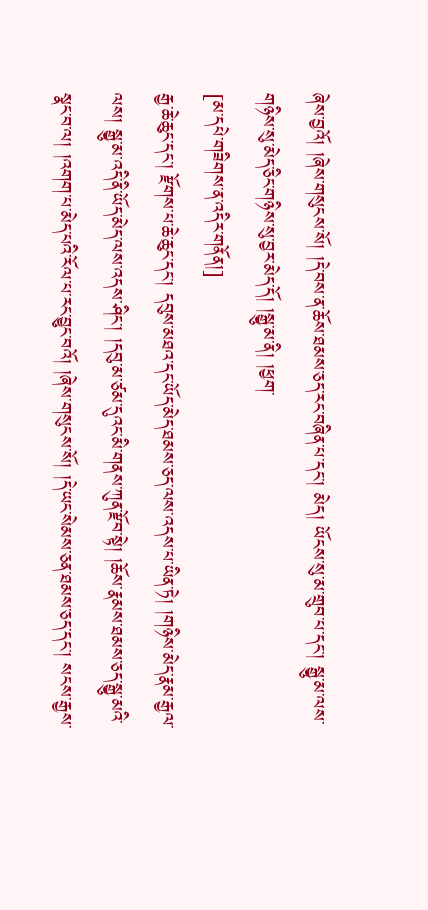ཞེས་བྱའོ། །ཞེས་གསུངས་སོ། །དེ་བས་ན་ཆོས་ཐམས་ཅད་རང་བཞིན་པ་དང་། མེད། ཡོངས་སུ་མ་གྲུབ་པ་དང་། སྒྱུ་མ་ལས་གཉིས་སུ་མེད་ཅིང་གཉིས་སུ་བྱར་མེད་དོ། །སྒྱུ་མ་ནི། །ཕྱག་
[མ་དཔེ་གཟིགས་ན་འདིར་གནོན།]
རྒྱ་ཆེ་ཆུང་དང་། རྫོགས་པ་ཆེ་ཆུང་དང་། དབུས་མཐའ་དང་ཡོད་མེད་ཐམས་ཅད་ལས་འདས་པ་ཡིན་ཏེ། །གཉིས་མེད་རྣམ་རྒྱལ་ལས། སྒྱུ་མ་འདི་ནི་ཡོད་མེད་ལས་འདས་ཤིང་། །དབུ་མ་ཙམ་དུའང་མི་གནས་ཀུན་རྫོབ་སྟེ། །ཆོས་རྣམས་ཐམས་ཅད་སྒྱུ་མའི་སྣང་བ་ལ། །འགག་པ་མེད་པའི་རོལ་པ་རང་བྱུང་བའོ། །ཞེས་གསུངས་སོ། །དེ་ཡང་སེམས་ཅན་ཐམས་ཅད་དང་། སངས་རྒྱས་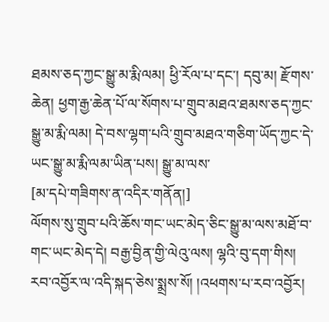ཐམས་ཅད་ཀྱང་སྒྱུ་མ་རྨི་ལམ། ཕྱི་རོལ་པ་དང་། དབུ་མ། རྫོགས་ཆེན། ཕྱག་རྒྱ་ཆེན་པོ་ལ་སོགས་པ་གྲུབ་མཐའ་ཐམས་ཅད་ཀྱང་སྒྱུ་མ་རྨི་ལམ། དེ་བས་ལྷག་པའི་གྲུབ་མཐའ་གཅིག་ཡོད་ཀྱང་དེ་ཡང་སྒྱུ་མ་རྨི་ལམ་ཡིན་པས། སྒྱུ་མ་ལས་
[མ་དཔེ་གཟིགས་ན་འདིར་གནོན།]
ལོགས་སུ་གྲུབ་པའི་ཆོས་གང་ཡང་མེད་ཅིང་སྒྱུ་མ་ལས་མཐོ་བ་གང་ཡང་མེད་དེ། བརྒྱ་བྱིན་གྱི་ལེའུ་ལས། ལྷའི་བུ་དག་གིས། རབ་འབྱོར་ལ་འདི་སྐད་ཅེས་སྨྲས་སོ། །འཕགས་པ་རབ་འབྱོར།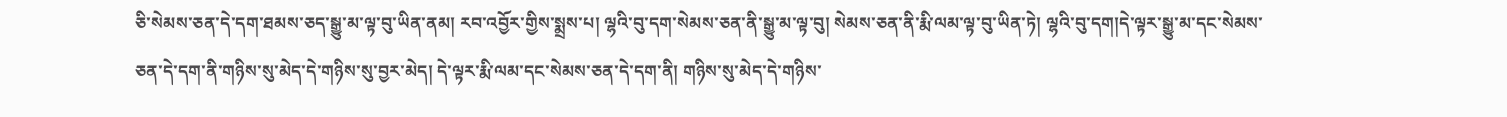ཅི་སེམས་ཅན་དེ་དག་ཐམས་ཅད་སྒྱུ་མ་ལྟ་བུ་ཡིན་ནམ། རབ་འབྱོར་གྱིས་སྨྲས་པ། ལྷའི་བུ་དག་སེམས་ཅན་ནི་སྒྱུ་མ་ལྟ་བུ། སེམས་ཅན་ནི་རྨི་ལམ་ལྟ་བུ་ཡིན་ཏེ། ལྷའི་བུ་དག།དེ་ལྟར་སྒྱུ་མ་དང་སེམས་ཅན་དེ་དག་ནི་གཉིས་སུ་མེད་དེ་གཉིས་སུ་བྱར་མེད། དེ་ལྟར་རྨི་ལམ་དང་སེམས་ཅན་དེ་དག་ནི། གཉིས་སུ་མེད་དེ་གཉིས་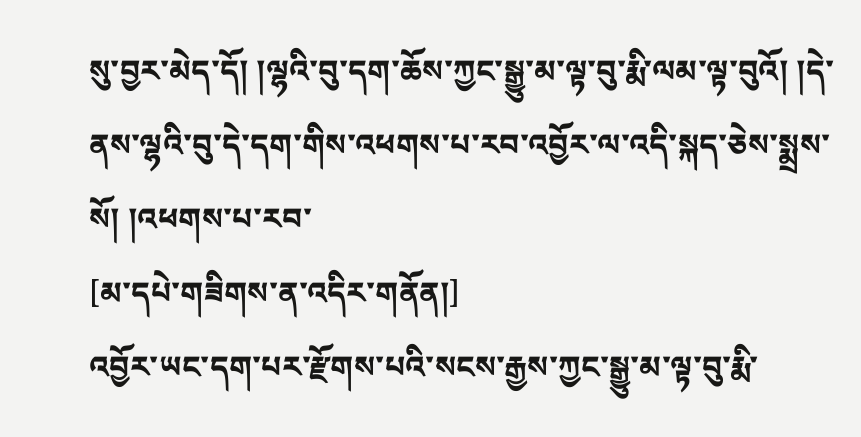སུ་བྱར་མེད་དོ། །ལྷའི་བུ་དག་ཆོས་ཀྱང་སྒྱུ་མ་ལྟ་བུ་རྨི་ལམ་ལྟ་བུའོ། །དེ་ནས་ལྷའི་བུ་དེ་དག་གིས་འཕགས་པ་རབ་འབྱོར་ལ་འདི་སྐད་ཅེས་སྨྲས་སོ། །འཕགས་པ་རབ་
[མ་དཔེ་གཟིགས་ན་འདིར་གནོན།]
འབྱོར་ཡང་དག་པར་རྫོགས་པའི་སངས་རྒྱས་ཀྱང་སྒྱུ་མ་ལྟ་བུ་རྨི་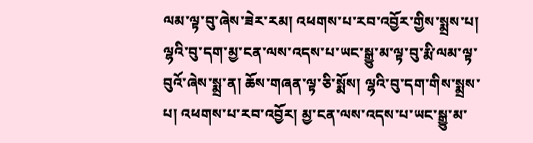ལམ་ལྟ་བུ་ཞེས་ཟེར་རམ། འཕགས་པ་རབ་འབྱོར་གྱིས་སྨྲས་པ། ལྷའི་བུ་དག་མྱ་ངན་ལས་འདས་པ་ཡང་སྒྱུ་མ་ལྟ་བུ་རྨི་ལམ་ལྟ་བུའོ་ཞེས་སྨྲ་ན། ཆོས་གཞན་ལྟ་ཅི་སྨོས། ལྷའི་བུ་དག་གིས་སྨྲས་པ། འཕགས་པ་རབ་འབྱོར། མྱ་ངན་ལས་འདས་པ་ཡང་སྒྱུ་མ་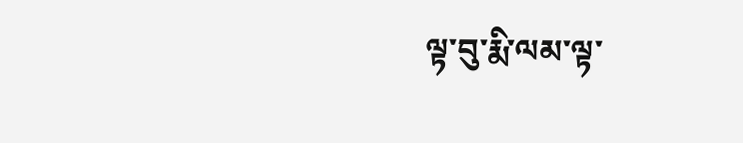ལྟ་བུ་རྨི་ལམ་ལྟ་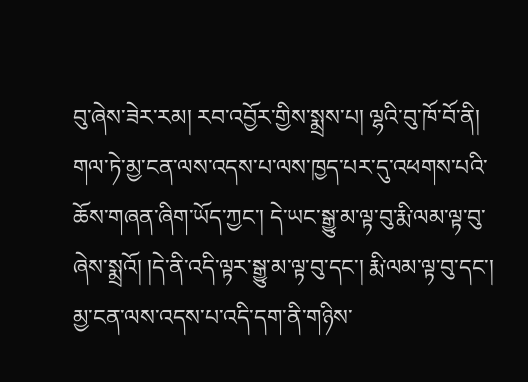བུ་ཞེས་ཟེར་རམ། རབ་འབྱོར་གྱིས་སྨྲས་པ། ལྷའི་བུ་ཁོ་བོ་ནི། གལ་ཏེ་མྱ་ངན་ལས་འདས་པ་ལས་ཁྱད་པར་དུ་འཕགས་པའི་ཆོས་གཞན་ཞིག་ཡོད་ཀྱང་། དེ་ཡང་སྒྱུ་མ་ལྟ་བུ་རྨི་ལམ་ལྟ་བུ་ཞེས་སྨྲའོ། །དེ་ནི་འདི་ལྟར་སྒྱུ་མ་ལྟ་བུ་དང་། རྨི་ལམ་ལྟ་བུ་དང་། མྱ་ངན་ལས་འདས་པ་འདི་དག་ནི་གཉིས་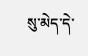སུ་མེད་དེ་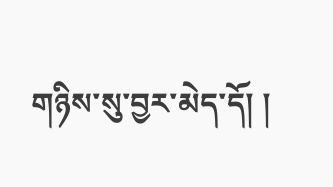གཉིས་སུ་བྱར་མེད་དོ། །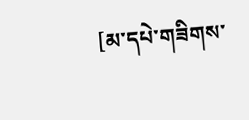[མ་དཔེ་གཟིགས་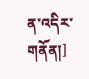ན་འདིར་གནོན།]